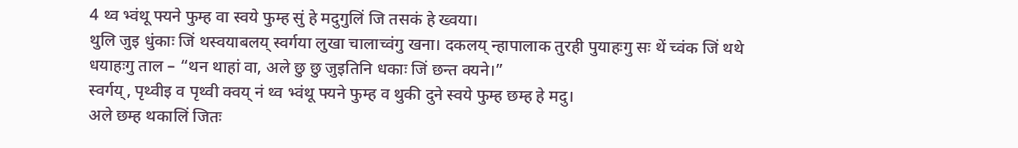4 थ्व भ्वंथू फ्यने फुम्ह वा स्वये फुम्ह सुं हे मदुगुलिं जि तसकं हे ख्वया।
थुलि जुइ धुंकाः जिं थस्वयाबलय् स्वर्गया लुखा चालाच्वंगु खना। दकलय् न्हापालाक तुरही पुयाहःगु सः थें च्वंक जिं थथे धयाहःगु ताल – “थन थाहां वा, अले छु छु जुइतिनि धकाः जिं छन्त क्यने।”
स्वर्गय्, पृथ्वीइ व पृथ्वी क्वय् नं थ्व भ्वंथू फ्यने फुम्ह व थुकी दुने स्वये फुम्ह छम्ह हे मदु।
अले छम्ह थकालिं जितः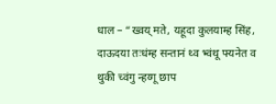धाल – “ख्वय् मते, यहूदा कुलयाम्ह सिंह, दाऊदया तःधंम्ह सन्तानं थ्व भ्वंथू फ्यनेत व थुकी च्वंगु न्हय्गू छाप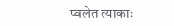प्वलेत त्याकाः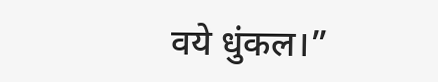वये धुंकल।”